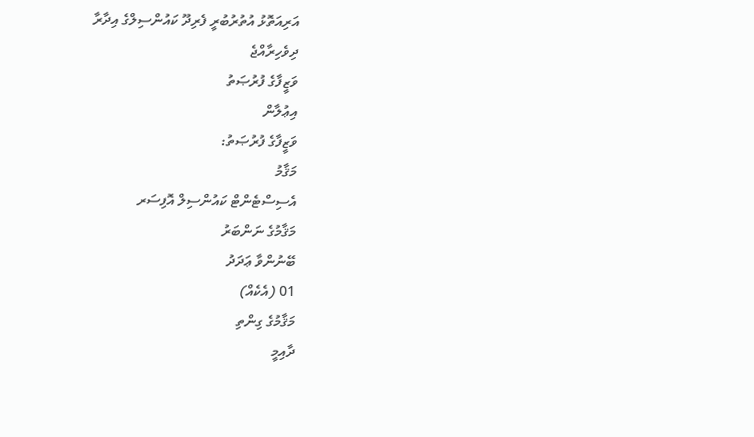އަރިއަތޮޅު އުތުރުބުރީ ފެރިދޫ ކައުންސިލްގެ އިދާރާ
ދިވެހިރާއްޖެ
ވަޒީފާގެ ފުރުޞަތު
އިޢުލާން
ވަޒީފާގެ ފުރުޞަތު:
މަޤާމު
އެސިސްޓެންޓް ކައުންސިލް އޮފިސަރ
މަޤާމުގެ ނަންބަރު
ބޭނުންވާ ޢަދަދު
01 (އެކެއް)
މަޤާމުގެ ގިންތި
ދާއިމީ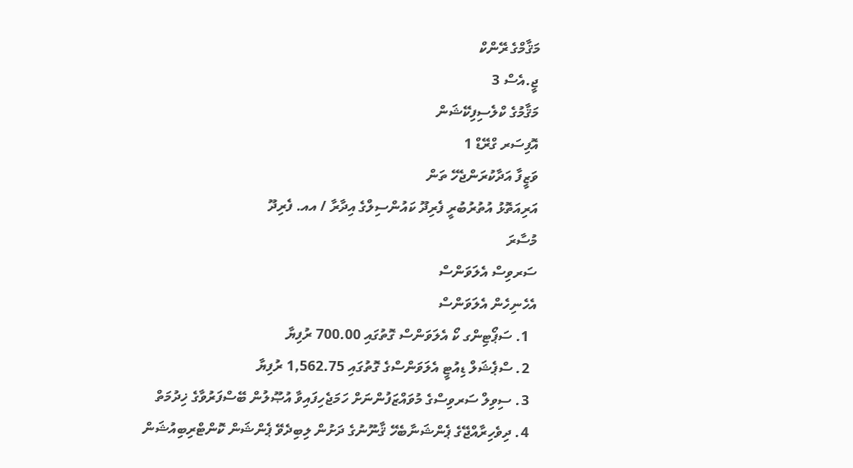މަޤާމްގެ ރޭންކް
ޖީ.އެސް 3
މަޤާމުގެ ކްލެސިފިކޭޝަން
އޮފިސަރ ގްރޭޑް 1
ވަޒީފާ އަދާކުރަންޖެހޭ ތަން
އަރިއަތޮޅު އުތުރުބުރީ ފެރިދޫ ކައުންސިލްގެ އިދާރާ / އއ. ފެރިދޫ
މުސާރަ
ސަރވިސް އެލަވަންސް
އެހެނިހެން އެލަވަންސް
  1. ސަޕޯޓިންގ ކޯ އެލަވަންސް ގޮތުގައި 700.00 ރުފިޔާ
  2. ސްޕެޝަލް ޑިއުޓީ އެލަވަންސްގެ ގޮތުގައި 1,562.75 ރުފިޔާ
  3. ސިވިލް ސަރވިސްގެ މުވައްޒަފުންނަށް ހަމަޖެހިފައިވާ އުޞޫލުން ބޭސްފަރުވާގެ ޚިދުމަތް
  4. ދިވެހިރާއްޖޭގެ ޕެންޝަނާބެހޭ ޤާނޫނުގެ ދަށުން ލިބިދެވޭ ޕެންޝަން ކޮންޓްރިބިއުޝަން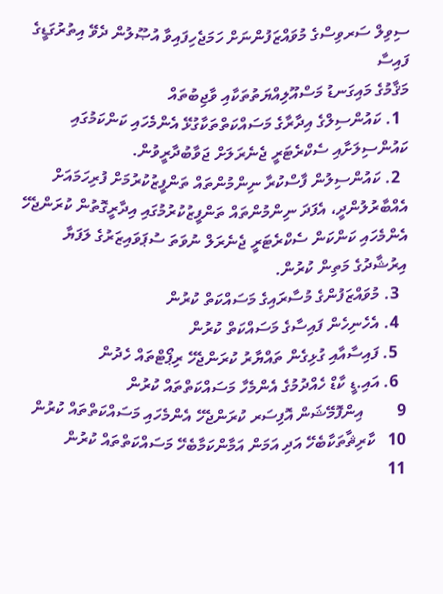ސިވިލް ސަރވިސްގެ މުވައްޒަފުންނަށް ހަމަޖެހިފައިވާ އުޞޫލުން ދެވޭ އިތުރުގަޑީގެ ފައިސާ
މަޤާމުގެ މައިގަނޑު މަސްއޫލިއްޔަތުތަކާއި ވާޖިބުތައް
  1. ކައުންސިލްގެ އިދާރާގެ މަސައްކަތްތަކާގުޅޭ އެންމެހައި ކަންކަމުގައި ކައުންސިލަށާއި ސެކްރެޓަރީ ޖެނެރަލަށް ޖަވާބުދާރީވުން.
  2. ކައުންސިލުން ފާސްކުރާ ނިންމުންތައް ތަންފީޒުކުރުމަށް ފުރިހަމައަށް އެއްބާރުލުންދީ، އެފަދަ ނިންމުންތައް ތަންފީޒުކުރުމުގައި އިދާރީގޮތުން ކުރަންޖެހޭ އެންމެހައި ކަންކަން ސެކްރެޓަރީ ޖެނެރަލް ނުވަތަ ސުޕަވައިޒަރުގެ ލަފަޔާ އިރުޝާދުގެ މަތިން ކުރުން.
  3. މުވައްޒަފުންގެ މުސާރައިގެ މަސައްކަތް ކުރުން
  4. އެހެނިހެން ފައިސާގެ މަސައްކަތް ކުރުން
  5. ފައިސާއާއި ގުޅިގެން ތައްޔާރު ކުރަންޖެހޭ ރިޕޯޓްތައް ހެދުން
  6. އައި.ޑީ ކާޑް ހެއްދުމުގެ އެންމެހާ މަސައްކަތްތައް ކުރުން
9        އިންފޮމޭޝަން އޮފިސަރ ކުރަންޖެހޭ އެންމެހައި މަސައްކަތްތައް ކުރުން
10   ކާރިޘާތަކާބެހޭ އަދި އަމަން އަމާންކަމާބެހޭ މަސައްކަތްތައް ކުރުން
11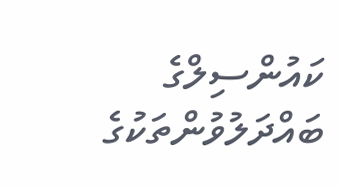ކައުންސިލްގެ ބައްދަލުވުންތަކުގެ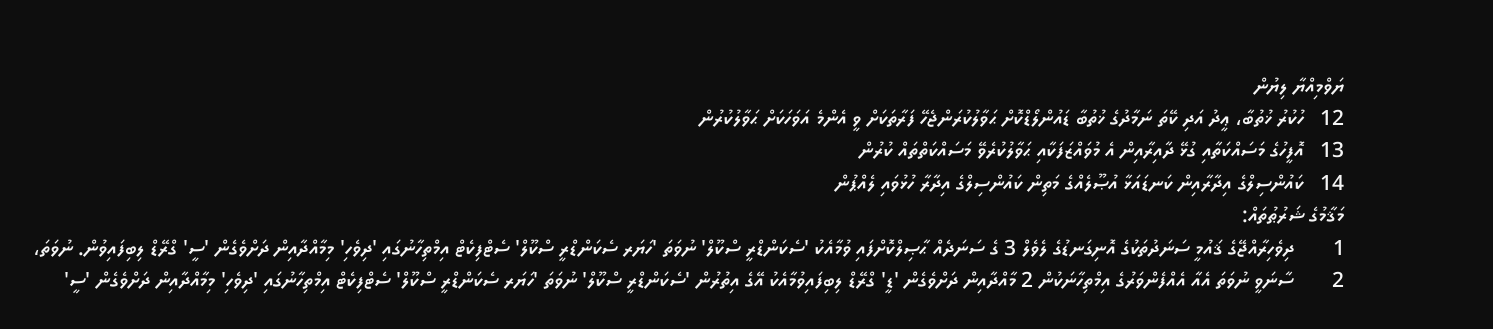ޔަވްމިއްޔާ ލިޔުން
12   ހުކުރު ޚުތުބާ، ޢީދު އަދި ކޭތަ ނަމާދުގެ ޚުތުބާ ޑައުންލޯޑްކޮށް ޙަވާލުކުރަންޖެހޭ ފަރާތަކަށް ވީ އެންމެ އަވަހަކަށް ޙަވާލުކުރުން
13   އޮފީހުގެ މަސައްކަތާއި ގުޅޭ ދާއިރާއިން އެ މުވައްޒަފަކާއި ޙަވާލުކުރެވޭ މަސައްކަތްތައް ކުރުން
14   ކައުންސިލްގެ އިދާރާއިން ކަނޑައަޅާ އުޞޫލެއްގެ މަތިން ކައުންސިލްގެ އިދާރާ ހުޅުވައި ލެއްޕުން
މަޤާމުގެ ޝަރުޠުތައް:
1       ދިވެހިރާއްޖޭގެ ޤައުމީ ސަނަދުތަކުގެ އޮނިގަނޑުގެ ލެވެލް 3 ގެ ސަނަދެއް ޙާޞިލްކޮށްފައި ވުމާއެކު 'ސެކަންޑްރީ ސްކޫލް' ނުވަތަ 'ހަޔަރ ސެކަންޑްރީ ސްކޫލް' ސެޓްފިކެޓް އިމްތިހާނުގައި 'ދިވެހި' މިމާއްދާއިން ދަށްވެގެން 'ސީ' ގްރޭޑް ލިބިފައިވުން. ނުވަތަ،
2       ސާނަވީ ނުވަތަ އެއާ އެއްފެންވަރުގެ އިމްތިހާނަކުން 2 މާއްދާއިން ދަށްވެގެން 'ޑީ' ގްރޭޑް ލިބިފައިވުމާއެކު އޭގެ އިތުރުން 'ސެކަންޑްރީ ސްކޫލް' ނުވަތަ 'ހަޔަރ ސެކަންޑްރީ ސްކޫލް' ސެޓްފިކެޓް އިމްތިހާނުގައި 'ދިވެހި' މިމާއްދާއިން ދަށްވެގެން 'ސީ'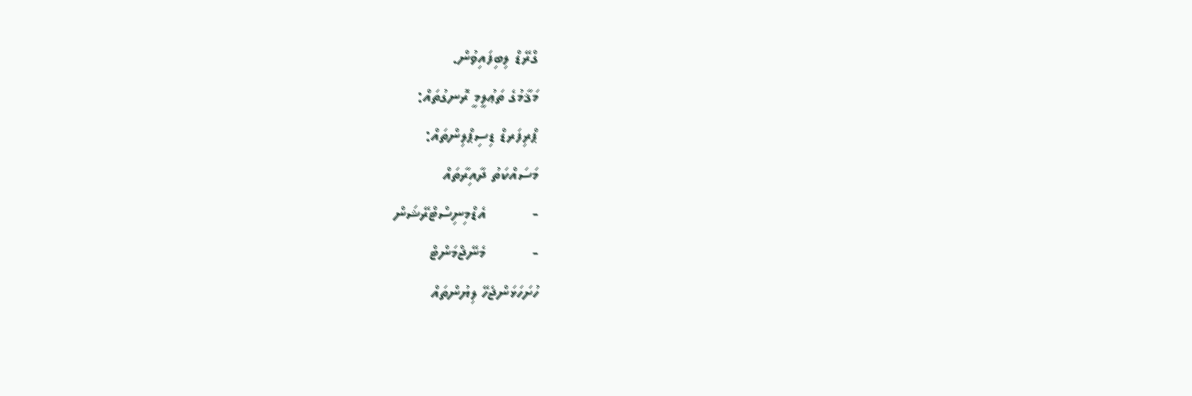ގްރޭޑް ލިބިފައިވުން.
މަޤާމުގެ ތަޢުލީމީ ރޮނގުތައް:
ޕްރިފަރޑް ޑިސިޕްލިންތައް:
މަސައްކަތު ދާއިރާތައް
-          އެޑްމިނިސްޓްރޭޝަން
-          މެނޭޖްމަންޓް
ހުށަހަޅަންޖެހޭ ލިޔުންތައް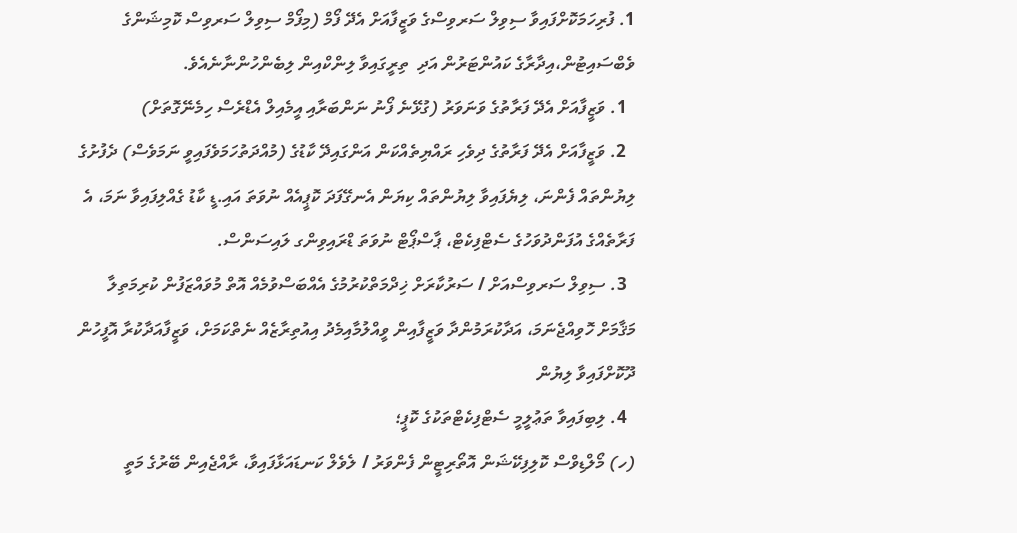1. ފުރިހަމަކޮށްފައިވާ ސިވިލް ސަރވިސްގެ ވަޒީފާއަށް އެދޭ ފޯމް (މިފޯމް ސިވިލް ސަރވިސް ކޮމިޝަންގެ ވެބްސައިޓުން،އިދާރާގެ ކައުންޓަރުން އަދި  ތިރީގައިވާ ލިންކްއިން ލިބެންހުންނާނެއެވެ.
  1. ވަޒީފާއަށް އެދޭ ފަރާތުގެ ވަނަވަރު (ގުޅޭނެ ފޯނު ނަންބަރާއި އީމެއިލް އެޑްރެސް ހިމެނޭގޮތަށް)
  2. ވަޒީފާއަށް އެދޭ ފަރާތުގެ ދިވެހި ރައްޔިތެއްކަން އަންގައިދޭ ކާޑުގެ (މުއްދަތުހަމަވެފައިވީ ނަމަވެސް) ދެފުށުގެ ލިޔުންތައް ފެންނަ، ލިޔެފައިވާ ލިޔުންތައް ކިޔަން އެނގޭފަދަ ކޮޕީއެއް ނުވަތަ އައި.ޑީ ކާޑު ގެއްލިފައިވާ ނަމަ، އެ ފަރާތެއްގެ އުފަންދުވަހުގެ ސެޓްފިކެޓް، ޕާސްޕޯޓް ނުވަތަ ޑްރައިވިންގ ލައިސަންސް.
  3. ސިވިލް ސަރވިސްއަށް / ސަރުކާރަށް ޚިދްމަތްކުރުމުގެ އެއްބަސްވުމެއް އޮތް މުވައްޒަފުން ކުރިމަތިލާ މަޤާމަށް ހޮވިއްޖެނަމަ، އަދާކުރަމުންދާ ވަޒީފާއިން ވީއްލުމާއިމެދު އިއުތިރާޒެއް ނެތްކަމަށް، ވަޒީފާއަދާކުރާ އޮފީހުން ދޫކޮށްފައިވާ ލިޔުން
  4. ލިބިފައިވާ ތަޢުލީމީ ސެޓްފިކެޓްތަކުގެ ކޮޕީ؛
(ހ) މޯލްޑިވްސް ކޮލިފިކޭޝަން އޮތޯރިޓީން ފެންވަރު / ލެވެލް ކަނޑައަޅާފައިވާ، ރާއްޖެއިން ބޭރުގެ މަތީ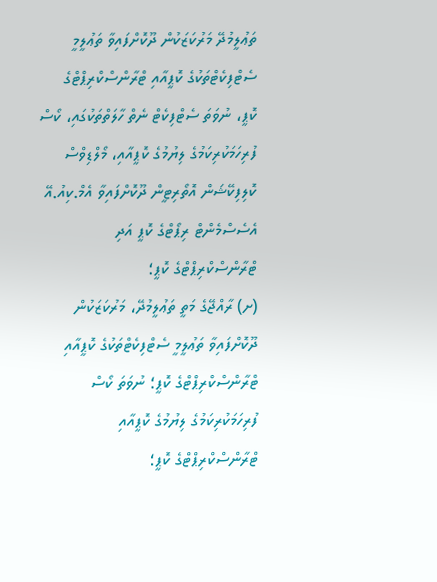ތަޢުލީމުދޭ މަރުކަޒަކުން ދޫކޮށްފައިވާ ތަޢުލީމީ ސެޓްފިކެޓްތަކުގެ ކޮޕީއާއި ޓްރާންސްކްރިޕްޓްގެ ކޮޕީ، ނުވަތަ ސެޓްފިކެޓް ނެތް ހާލަތްތަކުގައި، ކޯސް ފުރިހަމަކުރިކަމުގެ ލިޔުމުގެ ކޮޕީއާއި، މޯލްޑިވްސް ކޮލިފިކޭޝަން އޮތޯރިޓީން ދޫކޮށްފައިވާ އެމް.ކިއު.އޭ އެސެސްމެންޓް ރިޕޯޓްގެ ކޮޕީ އަދި ޓްރާންސްކްރިޕްޓްގެ ކޮޕީ؛
(ށ) ރާއްޖޭގެ މަތީ ތަޢުލީމުދޭ، މަރުކަޒަކުން ދޫކޮށްފައިވާ ތަޢުލީމީ ސެޓްފިކެޓްތަކުގެ ކޮޕީއާއި ޓްރާންސްކްރިޕްޓްގެ ކޮޕީ؛ ނުވަތަ ކޯސް ފުރިހަމަކުރިކަމުގެ ލިޔުމުގެ ކޮޕީއާއި ޓްރާންސްކްރިޕްޓްގެ ކޮޕީ؛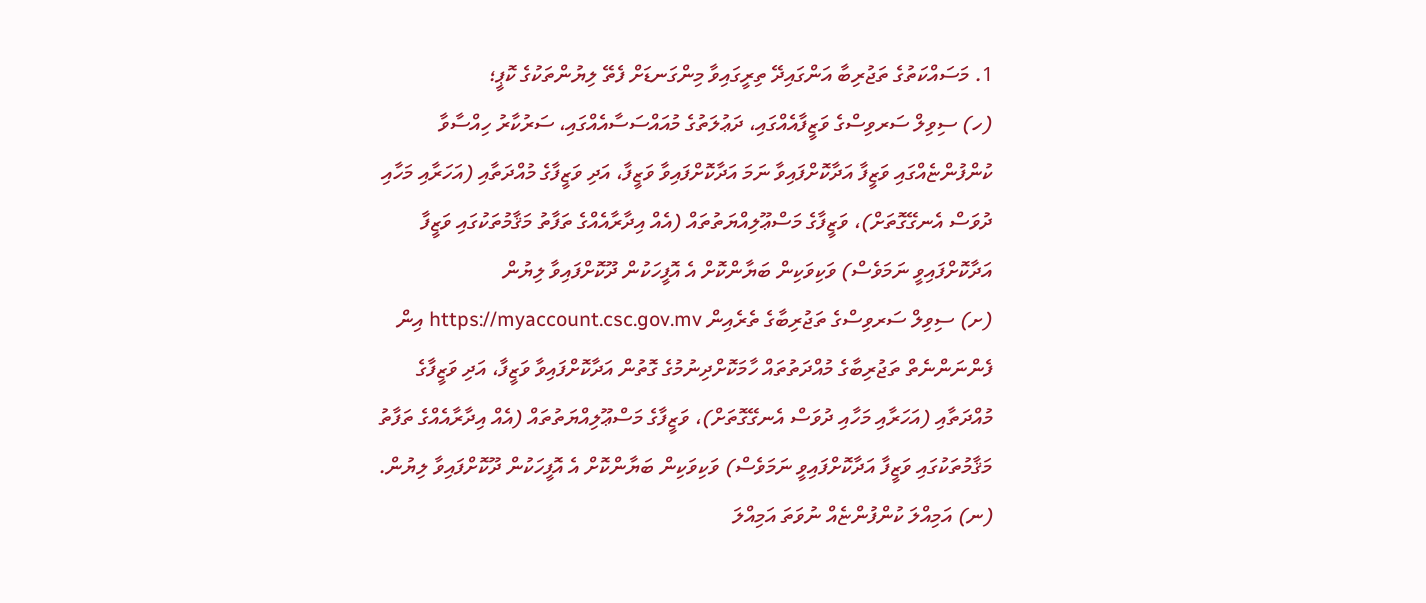1. މަސައްކަތުގެ ތަޖުރިބާ އަންގައިދޭ ތިރީގައިވާ މިންގަނޑަށް ފެތޭ ލިޔުންތަކުގެ ކޮޕީ؛
(ހ) ސިވިލް ސަރވިސްގެ ވަޒީފާއެއްގައި، ދަޢުލަތުގެ މުއައްސަސާއެއްގައި، ސަރުކާރު ހިއްސާވާ ކުންފުންޏެއްގައި ވަޒީފާ އަދާކޮށްފައިވާ ނަމަ އަދާކޮށްފައިވާ ވަޒީފާ، އަދި ވަޒީފާގެ މުއްދަތާއި (އަހަރާއި މަހާއި ދުވަސް އެނގޭގޮތަށް)، ވަޒީފާގެ މަސްޢޫލިއްޔަތުތައް (އެއް އިދާރާއެއްގެ ތަފާތު މަޤާމުތަކުގައި ވަޒީފާ އަދާކޮށްފައިވީ ނަމަވެސް) ވަކިވަކިން ބަޔާންކޮށް އެ އޮފީހަކުން ދޫކޮށްފައިވާ ލިޔުން
(ށ) ސިވިލް ސަރވިސްގެ ތަޖުރިބާގެ ތެރެއިން https://myaccount.csc.gov.mv އިން ފެންނަންނެތް ތަޖުރިބާގެ މުއްދަތުތައް ހާމަކޮށްދިނުމުގެ ގޮތުން އަދާކޮށްފައިވާ ވަޒީފާ، އަދި ވަޒީފާގެ މުއްދަތާއި (އަހަރާއި މަހާއި ދުވަސް އެނގޭގޮތަށް)، ވަޒީފާގެ މަސްޢޫލިއްޔަތުތައް (އެއް އިދާރާއެއްގެ ތަފާތު މަޤާމުތަކުގައި ވަޒީފާ އަދާކޮށްފައިވީ ނަމަވެސް) ވަކިވަކިން ބަޔާންކޮށް އެ އޮފީހަކުން ދޫކޮށްފައިވާ ލިޔުން.
(ނ) އަމިއްލަ ކުންފުންޏެއް ނުވަތަ އަމިއްލަ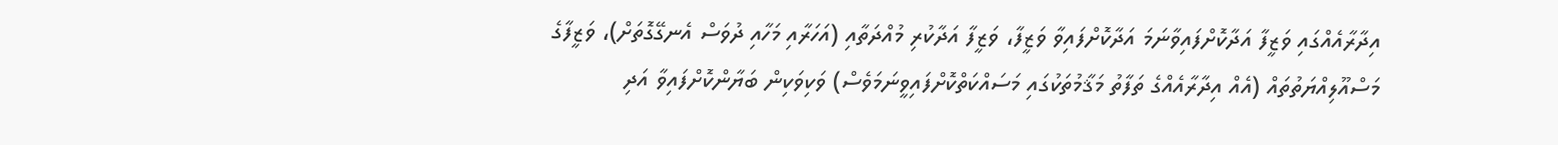އިދާރާއެއްގައި ވަޒީފާ އަދާކޮށްފައިވާނަމަ އަދާކޮށްފައިވާ ވަޒީފާ، ވަޒީފާ އަދާކުރި މުއްދަތާއި (އަހަރާއި މަހާއި ދުވަސް އެނގޭގޮތަށް)، ވަޒީފާގެ މަސްއޫލިއްޔަތުތައް (އެއް އިދާރާއެއްގެ ތަފާތު މަޤާމުތަކުގައި މަސައްކަތްކޮށްފައިވީނަމަވެސް) ވަކިވަކިން ބަޔާންކޮށްފައިވާ އަދި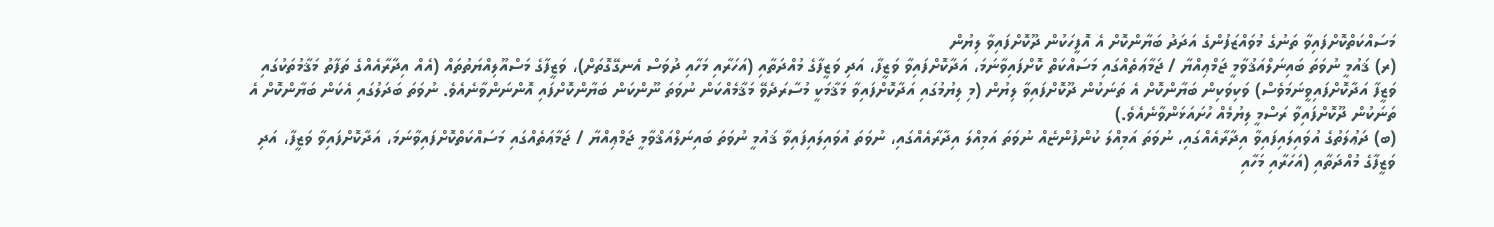މަސައްކަތްކޮށްފައިވާ ތަނުގެ މުވައްޒަފުންގެ އަދަދު ބަޔާންކޮށް އެ އޮފީހަކުން ދޫކޮށްފައިވާ ލިޔުން
(ރ) ޤައުމީ ނުވަތަ ބައިނަލްއަޤުވާމީ ޖަމްޢިއްޔާ / ޖަމާޢަތެއްގައި މަސައްކަތް ކޮށްފައިވާނަމަ، އަދާކޮށްފައިވާ ވަޒީފާ، އަދި ވަޒީފާގެ މުއްދަތާއި (އަހަރާއި މަހާއި ދުވަސް އެނގޭގޮތަށް)، ވަޒީފާގެ މަސްއޫލިއްޔަތުތައް (އެއް އިދާރާއެއްގެ ތަފާތު މަޤާމުތަކުގައި ވަޒީފާ އަދާކޮށްފައިވީނަމަވެސް) ވަކިވަކިން ބަޔާންކޮށް އެ ތަނަކުން ދޫކޮށްފައިވާ ލިޔުން (މި ލިޔުމުގައި އަދާކޮށްފައިވާ މަޤާމަކީ މުސާރަދެވޭ މަޤާމެއްކަން ނުވަތަ ނޫންކަން ބަޔާންކޮށްފައި އޮންނަންވާނެއެވެ. ނުވަތަ ބަދަލުގައި އެކަން ބަޔާންކޮށް އެ ތަނަކުން ދޫކޮށްފައިވާ ރަސްމީ ލިޔުމެއް ހުށައަޅަންވާނެއެވެ.)
(ބ) ދަޢުލަތުގެ އުވައިލައިފައިވާ އިދާރާއެއްގައި، ނުވަތަ އަމިއްލަ ކުންފުންޏެއް ނުވަތަ އަމިއްލަ އިދާރާއެއްގައި، ނުވަތަ އުވައިލައިފައިވާ ޤައުމީ ނުވަތަ ބައިނަލްއަޤްވާމީ ޖަމްޢިއްޔާ / ޖަމާޢަތެއްގައި މަސައްކަތްކޮށްފައިވާނަމަ، އަދާކޮށްފައިވާ ވަޒީފާ، އަދި ވަޒީފާގެ މުއްދަތާއި (އަހަރާއި މަހާއި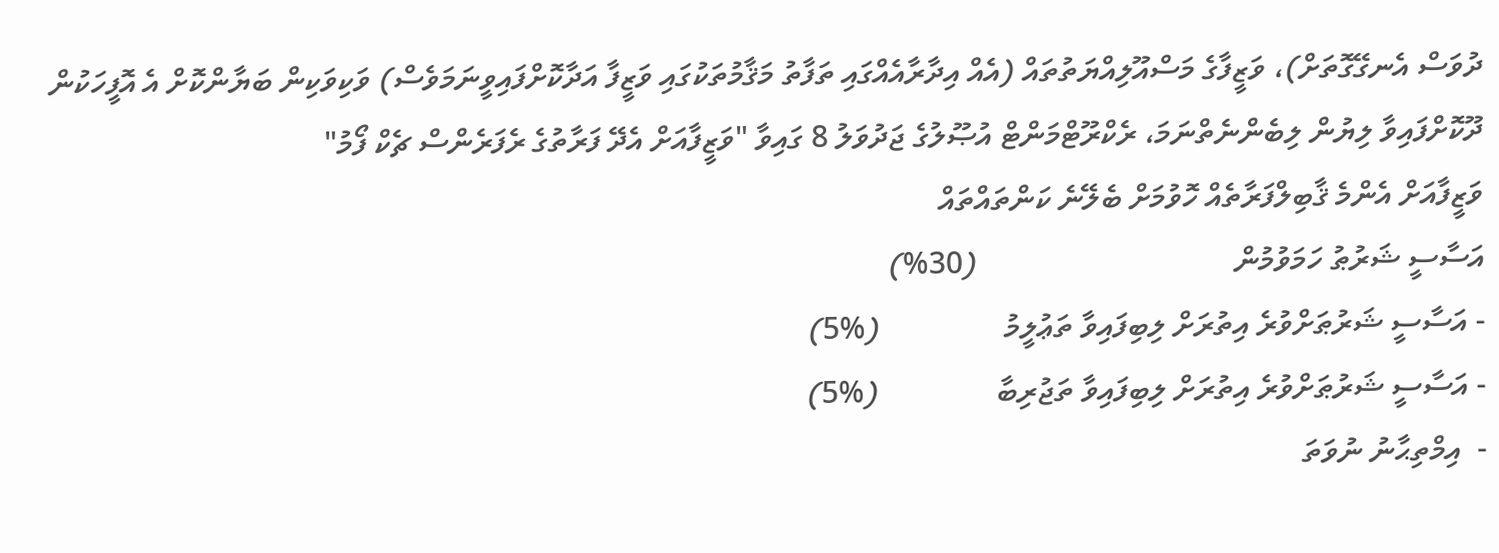ދުވަސް އެނގޭގޮތަށް)، ވަޒީފާގެ މަސްއޫލިއްޔަތުތައް (އެއް އިދާރާއެއްގައި ތަފާތު މަޤާމުތަކުގައި ވަޒީފާ އަދާކޮށްފައިވީނަމަވެސް) ވަކިވަކިން ބަޔާންކޮށް އެ އޮފީހަކުން ދޫކޮށްފައިވާ ލިޔުން ލިބެންނެތްނަމަ، ރެކްރޫޓްމަންޓް އުޞޫލުގެ ޖަދުވަލު 8 ގައިވާ "ވަޒީފާއަށް އެދޭ ފަރާތުގެ ރެފަރެންސް ޗެކް ފޯމު"
ވަޒީފާއަށް އެންމެ ޤާބިލްފަރާތެއް ހޮވުމަށް ބެލޭނެ ކަންތައްތައް
އަސާސީ ޝަރުޠު ހަމަވުމުން                                 (30%)
- އަސާސީ ޝަރުޠަށްވުރެ އިތުރަށް ލިބިފައިވާ ތަޢުލީމު                (%5)
- އަސާސީ ޝަރުޠަށްވުރެ އިތުރަށް ލިބިފައިވާ ތަޖުރިބާ               (%5)
-  އިމްތިޙާނު ނުވަތަ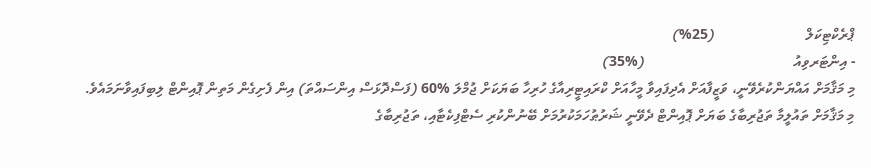ޕްރެކްޓިކަލް                         (25%)
- އިންޓަރވިއު                                         (%35)
މި މަޤާމަށް އައްޔަންކުރެވޭނީ، ވަޒީފާއަށް އެދިފައިވާ މީހާއަށް ކްރައިޓީރިއާގެ ހުރިހާ ބަޔަކަށް ޖުމްލަ %60 (ފަސްދޮޅަސް އިންސައްތަ) އިން ފެށިގެން މަތިން ޕޮއިންޓް ލިބިފައިވާނަމައެވެ.
މި މަޤާމަށް ތައުލީމާ ތަޖުރިބާގެ ބަޔަށް ޕޮއިންޓް ދެވޭނީ ޝަރުޠުހަމަކުރުމަށް ބޭނުންކުރި ސެޓްފިކެޓާއި، ތަޖުރިބާގެ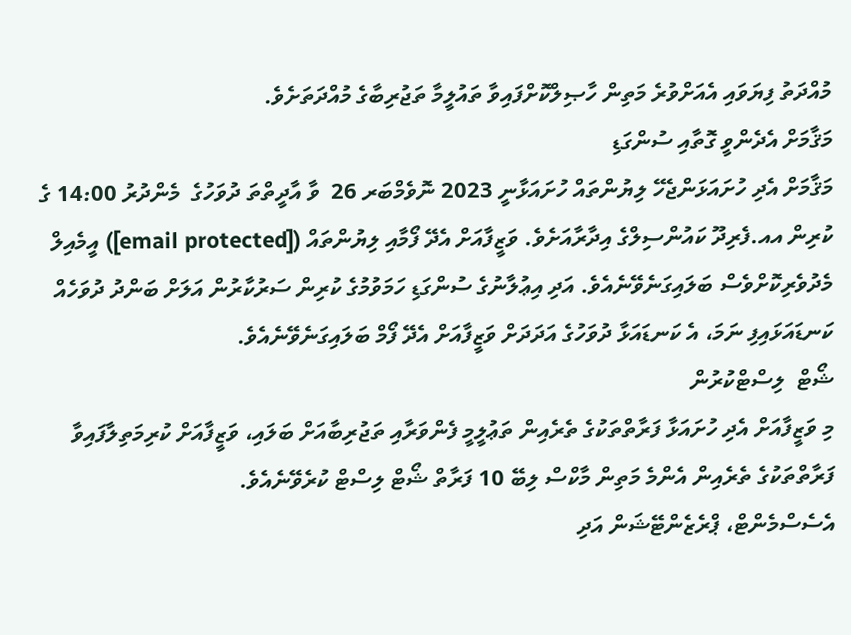މުއްދަތު ފިޔަވައި އެއަށްވުރެ މަތިން ހާޞިލްކޮށްފައިވާ ތައުލީމާ ތަޖުރިބާގެ މުއްދަތަށެވެ.
މަޤާމަށް އެދެންވީ ގޮތާއި ސުންގަޑި
މަޤާމަށް އެދި ހުށައަޅަންޖެހޭ ލިޔުންތައް ހުށައަޅާނީ 2023 ނޮވެމްބަރ 26  ވާ އާދީތްތަ ދުވަހުގެ  މެންދުރު 14:00 ގެ ކުރިން އއ.ފެރިދޫ ކައުންސިލްގެ އިދާރާއަށެވެ. ވަޒީފާއަށް އެދޭ ފޯމާއި ލިޔުންތައް ([email protected]) އީމެއިލް މެދުވެރިކޮށްވެސް ބަލައިގަނެވޭނެއެވެ. އަދި އިޢުލާނުގެ ސުންގަޑި ހަމަވުމުގެ ކުރިން ސަރުކާރުން އަލަށް ބަންދު ދުވަހެއް ކަނޑައަޅައިފި ނަމަ، އެ ކަނޑައަޅާ ދުވަހުގެ އަދަދަށް ވަޒީފާއަށް އެދޭ ފޯމް ބަލައިގަނެވޭނެއެވެ.
ޝޯޓް  ލިސްޓްކުރުން
މި ވަޒީފާއަށް އެދި ހުށައަޅާ ފަރާތްތަކުގެ ތެރެއިން ތަޢުލީމީ ފެންވަރާއި ތަޖުރިބާއަށް ބަލައި، ވަޒީފާއަށް ކުރިމަތިލާފައިވާ ފަރާތްތަކުގެ ތެރެއިން އެންމެ މަތިން މާކްސް ލިބޭ 10 ފަރާތް ޝޯޓް ލިސްޓް ކުރެވޭނެއެވެ.
އެސެސްމެންޓް، ޕްރެޒެންޓޭޝަން އަދި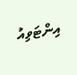އިންޓަވިއު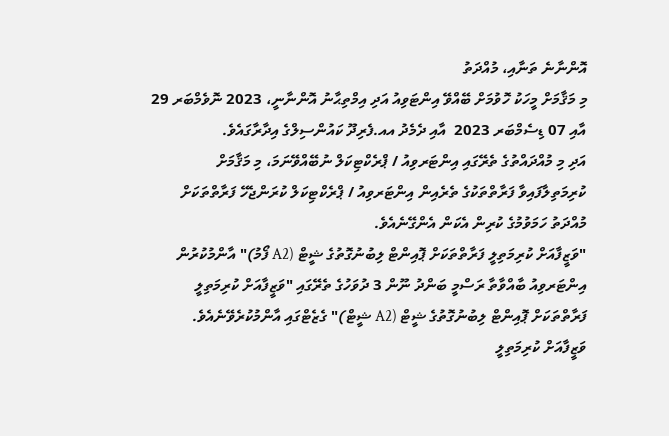އޮންނާނެ ތަނާއި، މުއްދަތު
މި މަޤާމަށް މީހަކު ހޮވުމަށް ބޭއްވޭ އިންޓަވިއު އަދި އިމްތިޙާނު އޮންނާނީ، 2023 ނޮވެމްބަރ 29 އާއި 07 ޑިސެމްބަރ 2023  އާއި ދެމެދު އއ.ފެރިދޫ ކައުންސިލްގެ އިދާރާގައެވެ.
އަދި މި މުއްދައްތުގެ ތެރޭގައި އިންޓަރވިއު / ޕްރެކްޓިކަލް ނުބޭއްވޭނަމަ، މި މަޤާމަށް ކުރިމަތިލާފައިވާ ފަރާތްތަކުގެ ތެރެއިން އިންޓަރވިއު / ޕްރެކްޓިކަލް ކުރަންޖެހޭ ފަރާތްތަކަށް މުއްދަތު ހަމަވުމުގެ ކުރިން އެކަން އެންގޭނެއެވެ.
"ވަޒީފާއަށް ކުރިމަތިލީ ފަރާތްތަކަށް ޕޮއިންޓް ލިބުނުގޮތުގެ ޝީޓް (A2 ފޯމު)" އާންމުކުރުން
އިންޓަރވިއު ބާއްވާތާ ރަސްމީ ބަންދު ނޫން 3 ދުވަހުގެ ތެރޭގައި "ވަޒީފާއަށް ކުރިމަތިލީ ފަރާތްތަކަށް ޕޮއިންޓް ލިބުނުގޮތުގެ ޝީޓް (A2 ޝީޓް)" ގެޒެޓްގައި އާންމުކުރެވޭނެއެވެ. ވަޒީފާއަށް ކުރިމަތިލީ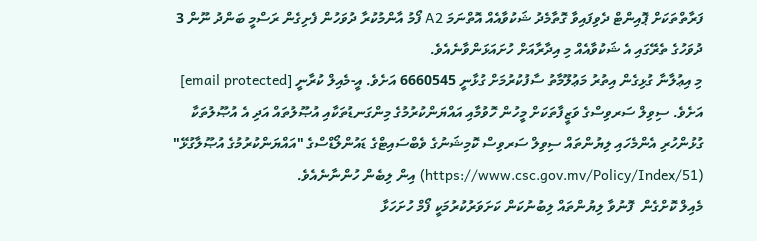ފަރާތްތަކަށް ޕޮއިންޓް ދެވިފައިވާ ގޮތާމެދު ޝަކުވާއެއް އޮތްނަމަ A2 ފޯމު އާންމުކުރާ ދުވަހުން ފެށިގެން ރަސްމީ ބަންދު ނޫން 3 ދުވަހުގެ ތެރޭގައި އެ ޝަކުވާއެއް މި އިދާރާއަށް ހުށައަޅަންވާނެއެވެ.
މި އިޢުލާނާ ގުޅިގެން އިތުރު މަޢުލޫމާތު ސާފުކުރުމަށް ގުޅާނީ 6660545 އަށެވެ. އީ-މެއިލް ކުރާނީ [email protected] އަށެވެ. ސިވިލް ސަރވިސްގެ ވަޒީފާތަކަށް މީހުން ހޮވުމާއި އައްޔަންކުރުމުގެ މިންގަނޑުތަކާއި އުޞޫލުތައް އަދި އެ އުޞޫލުތަކާ ގުޅުންހުރި އެންމެހައި ލިޔުންތައް ސިވިލް ސަރވިސް ކޮމިޝަނުގެ ވެބްސައިޓްގެ ޑައުންލޯޑްސްގެ "އައްޔަންކުރުމުގެ އުޞޫލާގުޅޭ" (https://www.csc.gov.mv/Policy/Index/51) އިން ލިބެން ހުންނާނެއެވެ.
މެއިލް ކޮށްގެން  ފޮނުވާ ލިޔުންތައް ލިބުނުކަން ކަށަވަރުކުރުމަކީ ފޯމް ހުށަހަޅާ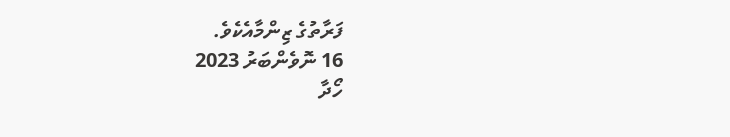ފަރާތުގެ ޒިންމާއެކެވެ.
16 ނޮވެންބަރު 2023
ހޯދާ